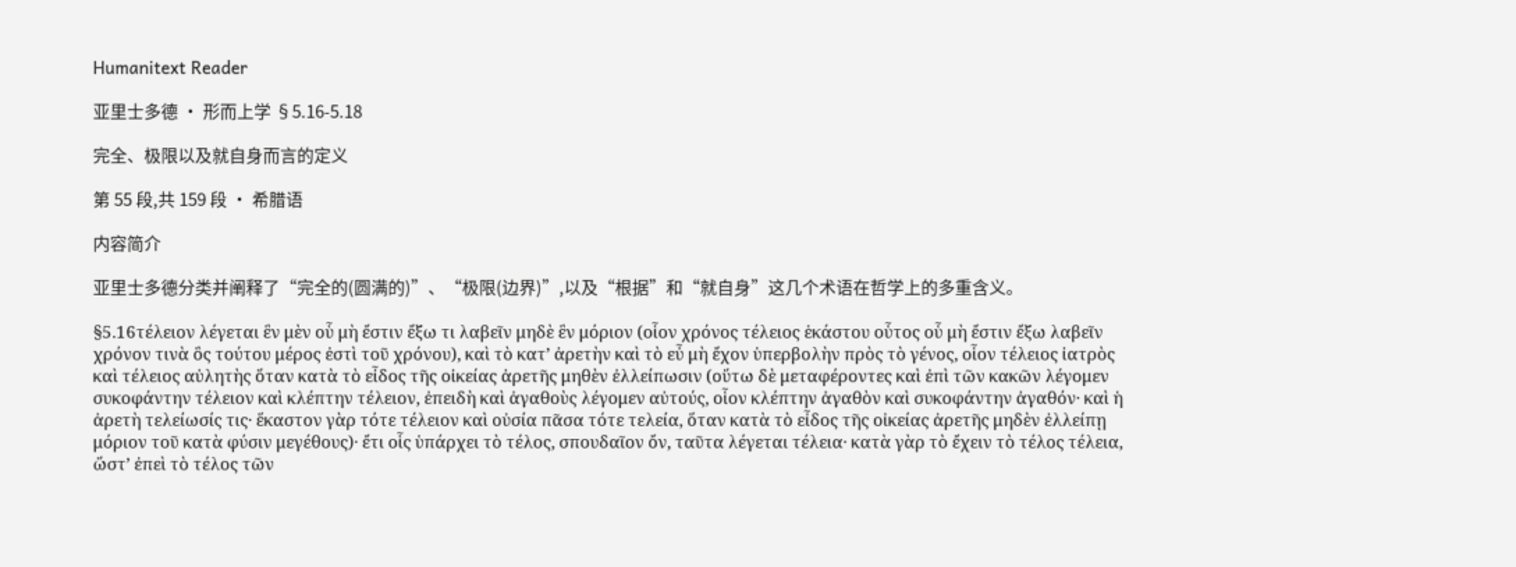Humanitext Reader

亚里士多德 · 形而上学 §5.16-5.18

完全、极限以及就自身而言的定义

第 55 段,共 159 段 · 希腊语

内容简介

亚里士多德分类并阐释了“完全的(圆满的)”、“极限(边界)”,以及“根据”和“就自身”这几个术语在哲学上的多重含义。

§5.16τέλειον λέγεται ἓν μὲν οὗ μὴ ἔστιν ἔξω τι λαβεῖν μηδὲ ἓν μόριον (οἷον χρόνος τέλειος ἑκάστου οὗτος οὗ μὴ ἔστιν ἔξω λαβεῖν χρόνον τινὰ ὃς τούτου μέρος ἐστὶ τοῦ χρόνου), καὶ τὸ κατʼ ἀρετὴν καὶ τὸ εὖ μὴ ἔχον ὑπερβολὴν πρὸς τὸ γένος, οἷον τέλειος ἰατρὸς καὶ τέλειος αὐλητὴς ὅταν κατὰ τὸ εἶδος τῆς οἰκείας ἀρετῆς μηθὲν ἐλλείπωσιν (οὕτω δὲ μεταφέροντες καὶ ἐπὶ τῶν κακῶν λέγομεν συκοφάντην τέλειον καὶ κλέπτην τέλειον, ἐπειδὴ καὶ ἀγαθοὺς λέγομεν αὐτούς, οἷον κλέπτην ἀγαθὸν καὶ συκοφάντην ἀγαθόν· καὶ ἡ ἀρετὴ τελείωσίς τις· ἕκαστον γὰρ τότε τέλειον καὶ οὐσία πᾶσα τότε τελεία, ὅταν κατὰ τὸ εἶδος τῆς οἰκείας ἀρετῆς μηδὲν ἐλλείπῃ μόριον τοῦ κατὰ φύσιν μεγέθους)· ἔτι οἷς ὑπάρχει τὸ τέλος, σπουδαῖον ὄν, ταῦτα λέγεται τέλεια· κατὰ γὰρ τὸ ἔχειν τὸ τέλος τέλεια, ὥστʼ ἐπεὶ τὸ τέλος τῶν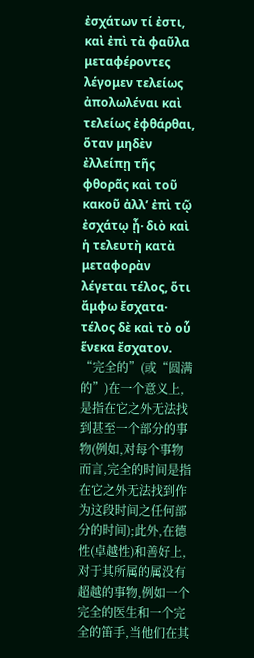ἐσχάτων τί ἐστι, καὶ ἐπὶ τὰ φαῦλα μεταφέροντες λέγομεν τελείως ἀπολωλέναι καὶ τελείως ἐφθάρθαι, ὅταν μηδὲν ἐλλείπῃ τῆς φθορᾶς καὶ τοῦ κακοῦ ἀλλʼ ἐπὶ τῷ ἐσχάτῳ ᾖ· διὸ καὶ ἡ τελευτὴ κατὰ μεταφορὰν λέγεται τέλος, ὅτι ἄμφω ἔσχατα· τέλος δὲ καὶ τὸ οὗ ἕνεκα ἔσχατον.
“完全的”(或“圆满的”)在一个意义上,是指在它之外无法找到甚至一个部分的事物(例如,对每个事物而言,完全的时间是指在它之外无法找到作为这段时间之任何部分的时间);此外,在德性(卓越性)和善好上,对于其所属的属没有超越的事物,例如一个完全的医生和一个完全的笛手,当他们在其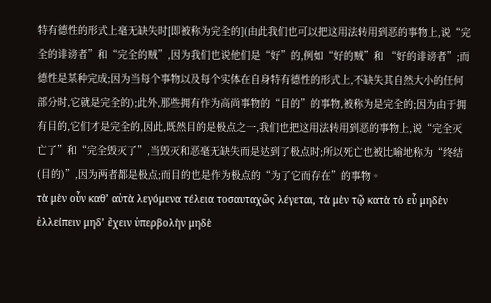特有德性的形式上毫无缺失时[即被称为完全的](由此我们也可以把这用法转用到恶的事物上,说“完全的诽谤者”和“完全的贼”,因为我们也说他们是“好”的,例如“好的贼”和 “好的诽谤者”;而德性是某种完成;因为当每个事物以及每个实体在自身特有德性的形式上,不缺失其自然大小的任何部分时,它就是完全的);此外,那些拥有作为高尚事物的“目的”的事物,被称为是完全的;因为由于拥有目的,它们才是完全的,因此,既然目的是极点之一,我们也把这用法转用到恶的事物上,说“完全灭亡了”和“完全毁灭了”,当毁灭和恶毫无缺失而是达到了极点时;所以死亡也被比喻地称为“终结(目的)”,因为两者都是极点;而目的也是作为极点的“为了它而存在”的事物。
τὰ μὲν οὖν καθʼ αὑτὰ λεγόμενα τέλεια τοσαυταχῶς λέγεται, τὰ μὲν τῷ κατὰ τὸ εὖ μηδὲν ἐλλείπειν μηδʼ ἔχειν ὑπερβολὴν μηδὲ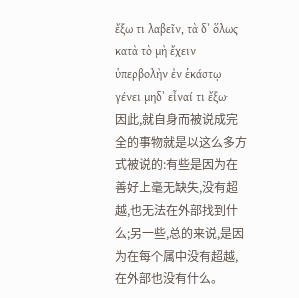ἔξω τι λαβεῖν, τὰ δʼ ὅλως κατὰ τὸ μὴ ἔχειν ὑπερβολὴν ἐν ἑκάστῳ γένει μηδʼ εἶναί τι ἔξω·
因此,就自身而被说成完全的事物就是以这么多方式被说的:有些是因为在善好上毫无缺失,没有超越,也无法在外部找到什么;另一些,总的来说,是因为在每个属中没有超越,在外部也没有什么。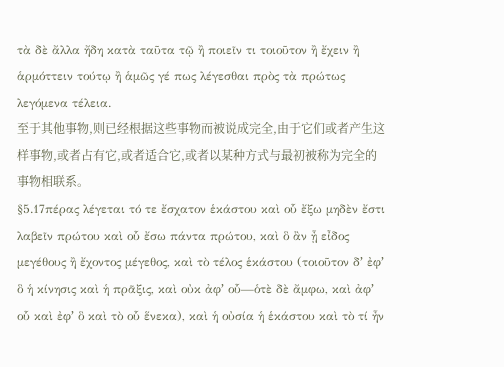τὰ δὲ ἄλλα ἤδη κατὰ ταῦτα τῷ ἢ ποιεῖν τι τοιοῦτον ἢ ἔχειν ἢ ἁρμόττειν τούτῳ ἢ ἁμῶς γέ πως λέγεσθαι πρὸς τὰ πρώτως λεγόμενα τέλεια.
至于其他事物,则已经根据这些事物而被说成完全,由于它们或者产生这样事物,或者占有它,或者适合它,或者以某种方式与最初被称为完全的事物相联系。
§5.17πέρας λέγεται τό τε ἔσχατον ἑκάστου καὶ οὗ ἔξω μηδὲν ἔστι λαβεῖν πρώτου καὶ οὗ ἔσω πάντα πρώτου, καὶ ὃ ἂν ᾖ εἶδος μεγέθους ἢ ἔχοντος μέγεθος, καὶ τὸ τέλος ἑκάστου (τοιοῦτον δʼ ἐφʼ ὃ ἡ κίνησις καὶ ἡ πρᾶξις, καὶ οὐκ ἀφʼ οὗ—ὁτὲ δὲ ἄμφω, καὶ ἀφʼ οὗ καὶ ἐφʼ ὃ καὶ τὸ οὗ ἕνεκα), καὶ ἡ οὐσία ἡ ἑκάστου καὶ τὸ τί ἦν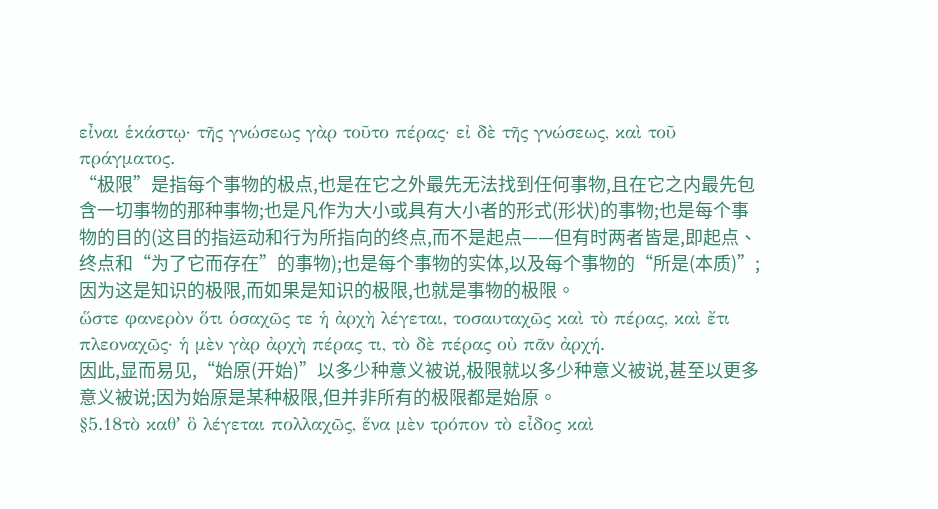εἶναι ἑκάστῳ· τῆς γνώσεως γὰρ τοῦτο πέρας· εἰ δὲ τῆς γνώσεως, καὶ τοῦ πράγματος.
“极限”是指每个事物的极点,也是在它之外最先无法找到任何事物,且在它之内最先包含一切事物的那种事物;也是凡作为大小或具有大小者的形式(形状)的事物;也是每个事物的目的(这目的指运动和行为所指向的终点,而不是起点——但有时两者皆是,即起点、终点和“为了它而存在”的事物);也是每个事物的实体,以及每个事物的“所是(本质)”;因为这是知识的极限,而如果是知识的极限,也就是事物的极限。
ὥστε φανερὸν ὅτι ὁσαχῶς τε ἡ ἀρχὴ λέγεται, τοσαυταχῶς καὶ τὸ πέρας, καὶ ἔτι πλεοναχῶς· ἡ μὲν γὰρ ἀρχὴ πέρας τι, τὸ δὲ πέρας οὐ πᾶν ἀρχή.
因此,显而易见,“始原(开始)”以多少种意义被说,极限就以多少种意义被说,甚至以更多意义被说;因为始原是某种极限,但并非所有的极限都是始原。
§5.18τὸ καθʼ ὃ λέγεται πολλαχῶς, ἕνα μὲν τρόπον τὸ εἶδος καὶ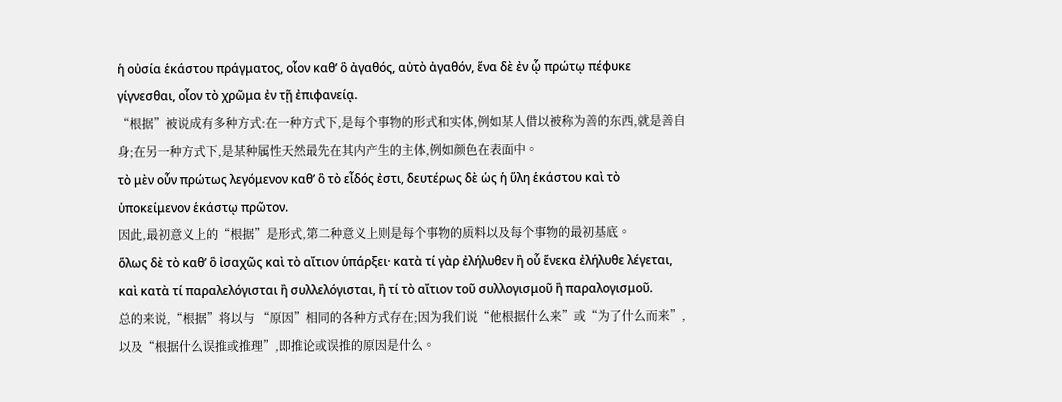ἡ οὐσία ἑκάστου πράγματος, οἷον καθʼ ὃ ἀγαθός, αὐτὸ ἀγαθόν, ἕνα δὲ ἐν ᾧ πρώτῳ πέφυκε γίγνεσθαι, οἷον τὸ χρῶμα ἐν τῇ ἐπιφανείᾳ.
“根据”被说成有多种方式:在一种方式下,是每个事物的形式和实体,例如某人借以被称为善的东西,就是善自身;在另一种方式下,是某种属性天然最先在其内产生的主体,例如颜色在表面中。
τὸ μὲν οὖν πρώτως λεγόμενον καθʼ ὃ τὸ εἶδός ἐστι, δευτέρως δὲ ὡς ἡ ὕλη ἑκάστου καὶ τὸ ὑποκείμενον ἑκάστῳ πρῶτον.
因此,最初意义上的“根据”是形式,第二种意义上则是每个事物的质料以及每个事物的最初基底。
ὅλως δὲ τὸ καθʼ ὃ ἰσαχῶς καὶ τὸ αἴτιον ὑπάρξει· κατὰ τί γὰρ ἐλήλυθεν ἢ οὗ ἕνεκα ἐλήλυθε λέγεται, καὶ κατὰ τί παραλελόγισται ἢ συλλελόγισται, ἢ τί τὸ αἴτιον τοῦ συλλογισμοῦ ἢ παραλογισμοῦ.
总的来说,“根据”将以与 “原因”相同的各种方式存在;因为我们说“他根据什么来”或“为了什么而来”,以及“根据什么误推或推理”,即推论或误推的原因是什么。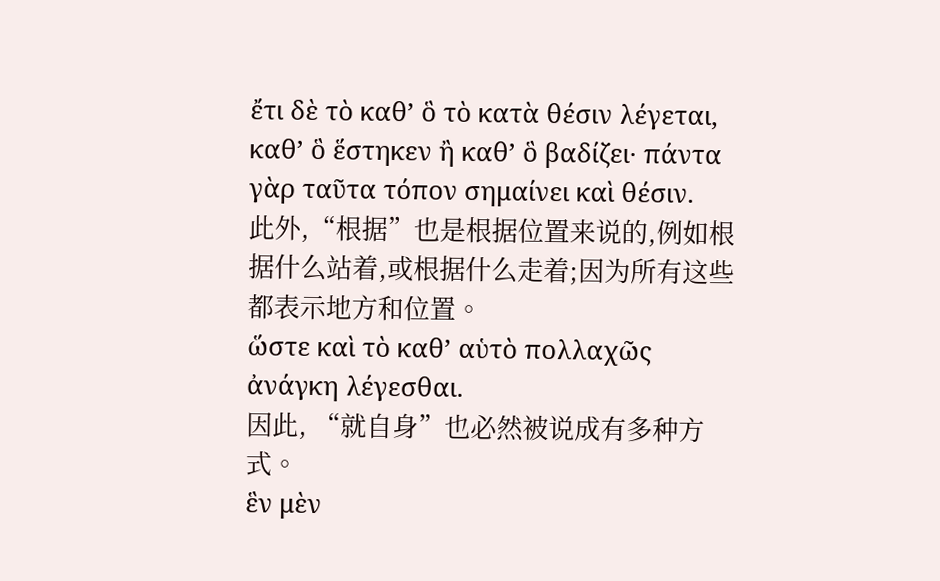ἔτι δὲ τὸ καθʼ ὃ τὸ κατὰ θέσιν λέγεται, καθʼ ὃ ἕστηκεν ἢ καθʼ ὃ βαδίζει· πάντα γὰρ ταῦτα τόπον σημαίνει καὶ θέσιν.
此外,“根据”也是根据位置来说的,例如根据什么站着,或根据什么走着;因为所有这些都表示地方和位置。
ὥστε καὶ τὸ καθʼ αὑτὸ πολλαχῶς ἀνάγκη λέγεσθαι.
因此, “就自身”也必然被说成有多种方式。
ἓν μὲν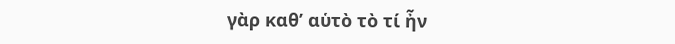γὰρ καθʼ αὑτὸ τὸ τί ἦν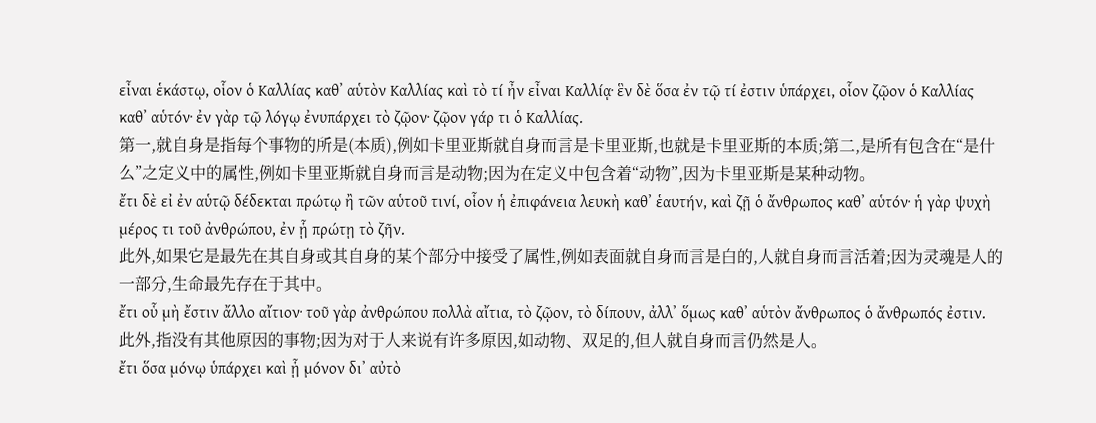εἶναι ἑκάστῳ, οἷον ὁ Καλλίας καθʼ αὑτὸν Καλλίας καὶ τὸ τί ἦν εἶναι Καλλίᾳ· ἓν δὲ ὅσα ἐν τῷ τί ἐστιν ὑπάρχει, οἷον ζῷον ὁ Καλλίας καθʼ αὑτόν· ἐν γὰρ τῷ λόγῳ ἐνυπάρχει τὸ ζῷον· ζῷον γάρ τι ὁ Καλλίας.
第一,就自身是指每个事物的所是(本质),例如卡里亚斯就自身而言是卡里亚斯,也就是卡里亚斯的本质;第二,是所有包含在“是什么”之定义中的属性,例如卡里亚斯就自身而言是动物;因为在定义中包含着“动物”,因为卡里亚斯是某种动物。
ἔτι δὲ εἰ ἐν αὑτῷ δέδεκται πρώτῳ ἢ τῶν αὑτοῦ τινί, οἷον ἡ ἐπιφάνεια λευκὴ καθʼ ἑαυτήν, καὶ ζῇ ὁ ἄνθρωπος καθʼ αὑτόν· ἡ γὰρ ψυχὴ μέρος τι τοῦ ἀνθρώπου, ἐν ᾗ πρώτῃ τὸ ζῆν.
此外,如果它是最先在其自身或其自身的某个部分中接受了属性,例如表面就自身而言是白的,人就自身而言活着;因为灵魂是人的一部分,生命最先存在于其中。
ἔτι οὗ μὴ ἔστιν ἄλλο αἴτιον· τοῦ γὰρ ἀνθρώπου πολλὰ αἴτια, τὸ ζῷον, τὸ δίπουν, ἀλλʼ ὅμως καθʼ αὑτὸν ἄνθρωπος ὁ ἄνθρωπός ἐστιν.
此外,指没有其他原因的事物;因为对于人来说有许多原因,如动物、双足的,但人就自身而言仍然是人。
ἔτι ὅσα μόνῳ ὑπάρχει καὶ ᾗ μόνον διʼ αὐτὸ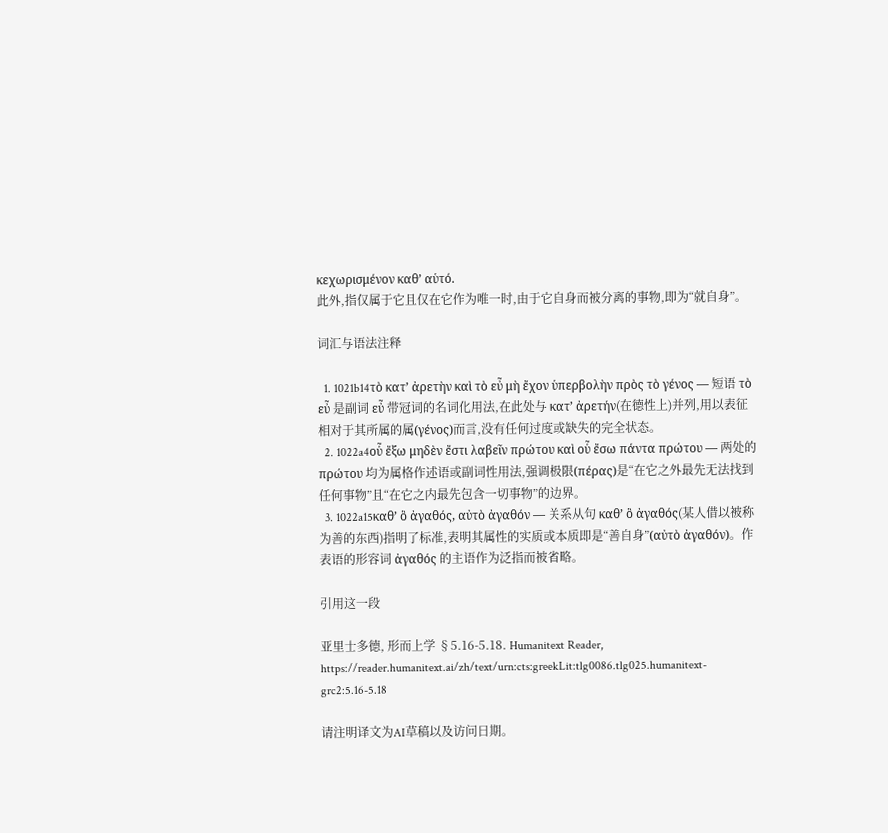κεχωρισμένον καθʼ αὑτό.
此外,指仅属于它且仅在它作为唯一时,由于它自身而被分离的事物,即为“就自身”。

词汇与语法注释

  1. 1021b14τὸ κατʼ ἀρετὴν καὶ τὸ εὖ μὴ ἔχον ὑπερβολὴν πρὸς τὸ γένος — 短语 τὸ εὖ 是副词 εὖ 带冠词的名词化用法,在此处与 κατʼ ἀρετήν(在德性上)并列,用以表征相对于其所属的属(γένος)而言,没有任何过度或缺失的完全状态。
  2. 1022a4οὗ ἔξω μηδὲν ἔστι λαβεῖν πρώτου καὶ οὗ ἔσω πάντα πρώτου — 两处的 πρώτου 均为属格作述语或副词性用法,强调极限(πέρας)是“在它之外最先无法找到任何事物”且“在它之内最先包含一切事物”的边界。
  3. 1022a15καθʼ ὃ ἀγαθός, αὐτὸ ἀγαθόν — 关系从句 καθʼ ὃ ἀγαθός(某人借以被称为善的东西)指明了标准,表明其属性的实质或本质即是“善自身”(αὐτὸ ἀγαθόν)。作表语的形容词 ἀγαθός 的主语作为泛指而被省略。

引用这一段

亚里士多德, 形而上学 §5.16-5.18. Humanitext Reader, https://reader.humanitext.ai/zh/text/urn:cts:greekLit:tlg0086.tlg025.humanitext-grc2:5.16-5.18

请注明译文为AI草稿以及访问日期。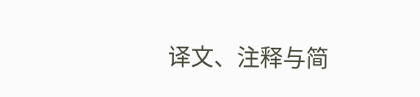译文、注释与简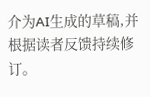介为AI生成的草稿,并根据读者反馈持续修订。